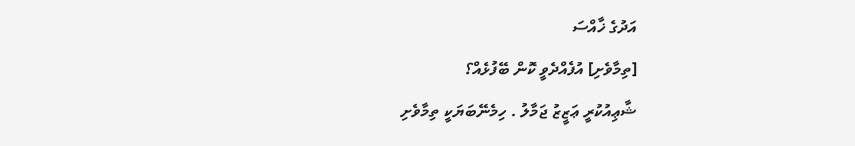އަދުގެ ޚާއްސަ
[ތިމާވެށި] އުފެއްދެވީ ކޮން ބޭފުޅެއް؟
ޝާޢިއުކުރީ ޢަޒީޒު ޖަމާލު . ހިމެނޭބަޔަކީ ތިމާވެށި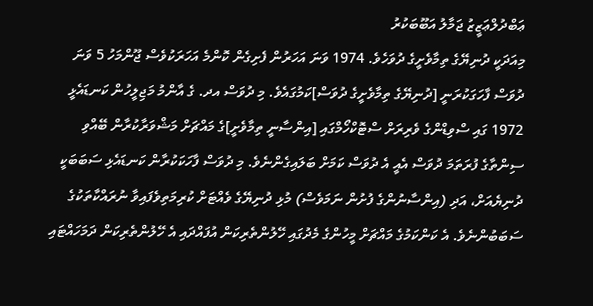ޢަބްދުލްޢަޒީޒު ޖަމާލު އަބޫބަކުރު
މިއަދަކީ ދުނިޔޭގެ ތިމާވެށީގެ ދުވަހެވެ. 1974 ވަނަ އަހަރުން ފެށިގެން ކޮންމެ އަހަރަކުވެސް ޖޫންމަހު 5 ވަނަ ދުވަސް ފާހަގަކުރަނީ [ދުނިޔޭގެ ތިމާވެށީގެ ދުވަސް]ކަމުގައެވެ. މި ދުވަސް އދ. ގެ އާންމު މަޖިލީހުން ކަނޑައެޅީ 1972 ގައި ސްވިޑްންގެ ވެރިރަށް ސްޓޮކްހޯމްގައި [އިންސާނީ ތިމާވެށީ]ގެ މައްޗަށް މަޝްވަރާކުރާން ބޭއްވި ސިންތާގެ ފުރަތަމަ ދުވަސް އެއީ އެ ދުވަސް ކަމަށް ބަލައިގެންނެވެ. މި ދުވަސް ފާހަކަކުރާން ކަނޑައެޅި ސަބަބަކީ ދުނިޔެއަށް، އަދި (އިންސާނުންގެ ފުށުން ނަމަވެސް) މުޅި ދުނިޔޭގެ ވެއްޓަށް ކުރިމަތިވެފައިވާ ނުރައްކާތަކުގެ ސަބަބުންނެވެ. އެ ކަންކަމުގެ މައްޗަށް މީހުންގެ މެދުގައި ހޭލުންތެރިކަން އުފައްދައި އެ ހޭލުންތެރިކަން ދަމަހައްޓައި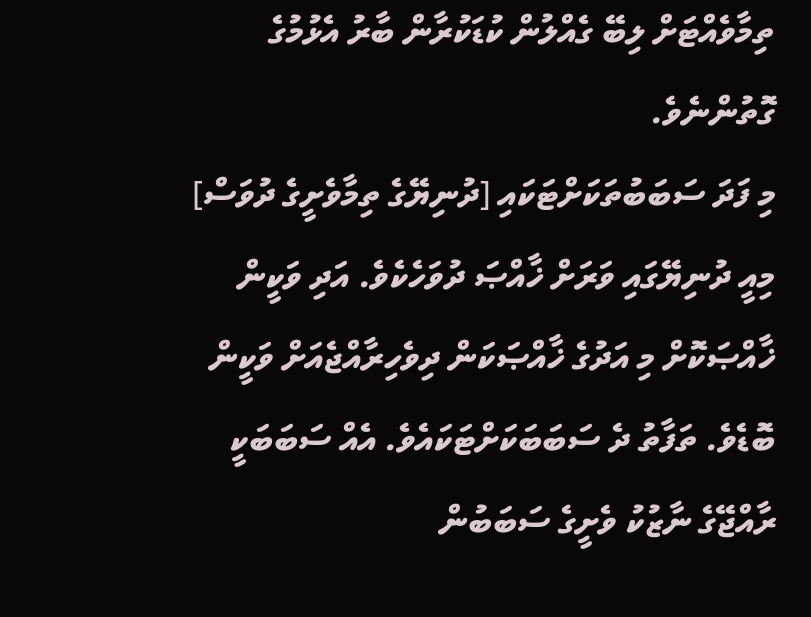ތިމާވެއްޓަށް ލިބޭ ގެއްލުން ކުޑަކުރާން ބާރު އެޅުމުގެ ގޮތުންނެވެ.
މި ފަދަ ސަބަބުތަކަށްޓަކައި [ދުނިޔޭގެ ތިމާވެށީގެ ދުވަސް] މިއީ ދުނިޔޭގައި ވަރަށް ޚާއްޞަ ދުވަހެކެވެ. އަދި ވަކީން ޚާއްޞަކޮށް މި އަދުގެ ޚާއްޞަކަން ދިވެހިރާއްޖެއަށް ވަކީން ބޮޑެވެ. ތަފާތު ދެ ސަބަބަކަށްޓަކައެވެ. އެއް ސަބަބަކީ ރާއްޖޭގެ ނާޒުކު ވެށީގެ ސަބަބުން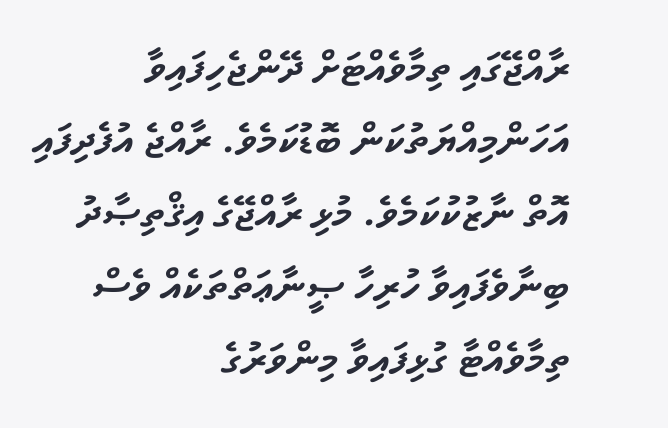ރާއްޖޭގައި ތިމާވެއްޓަށް ދޭންޖެހިފައިވާ އަހަންމިއްޔަތުކަން ބޮޑުކަމެވެ. ރާއްޖެ އުފެދިފައި އޮތް ނާޒުކުކަމެވެ. މުޅި ރާއްޖޭގެ އިޤްތިޞާދު ބިނާވެފައިވާ ހުރިހާ ޞީނާޢަތްތަކެއް ވެސް ތިމާވެއްޓާ ގުޅިފައިވާ މިންވަރުގެ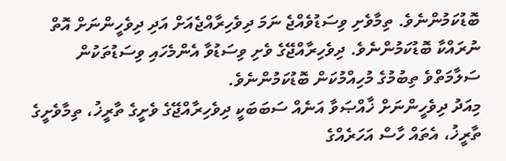ބޮޑުކަމުންނެވެ. ތިމާވެށި ވިސަޑުވެއްޖެ ނަމަ ދިވެހިރާއްޖެއަށް އަދި ދިވެހީންނަށް އޮތް ނުރައްކާ ބޮޑުކަމުންނެވެ. ދިވެހިރާއްޖޭގެ ވެށި ވިސަޑުވާ އެންމެހައި ވިސަޑުތަކުން ސަލާމަތްވެ ތިބުމުގެ މުހިއްމުކަން ބޮޑުކަމުންނެވެ.
މިއަދު ދިވެހީންނަށް ޚާއްޞަވާ އަނެއް ސަބަބަކީ ދިވެހިރާއްޖޭގެ ވެށީގެ ތާރީޚު، ތިމާވެށީގެ ތާރީޚު، އެތައް ހާސް އަހަރެއްގެ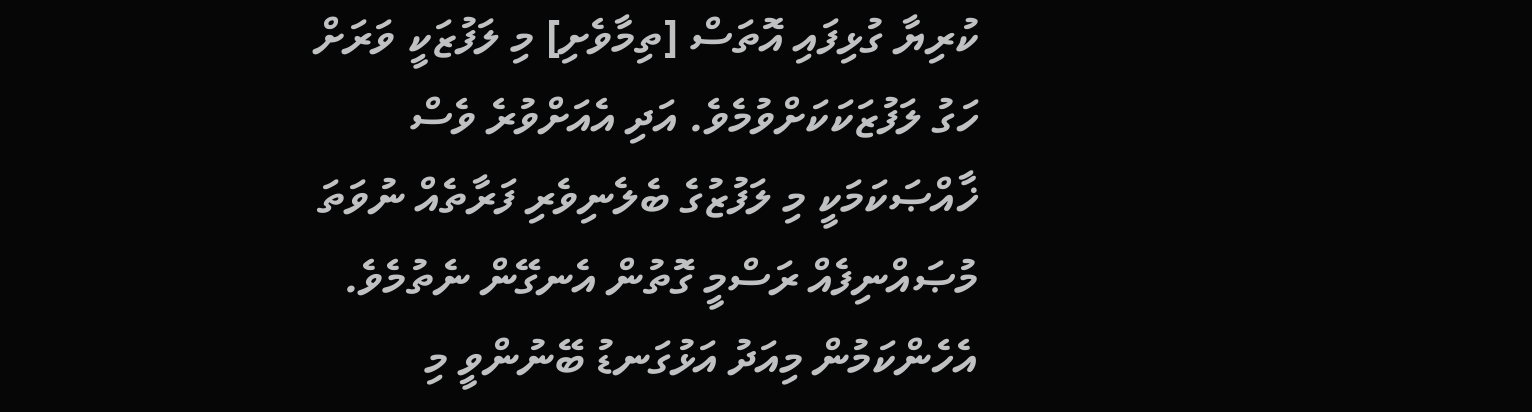ކުރިޔާ ގުޅިފައި އޮތަސް [ތިމާވެށި] މި ލަފުޒަކީ ވަރަށް ހަގު ލަފުޒަކަކަށްވުމެވެ. އަދި އެއަށްވުރެ ވެސް ޚާއްޞަކަމަކީ މި ލަފުޒުގެ ބެލެނިވެރި ފަރާތެއް ނުވަތަ މުޞައްނިފެއް ރަސްމީ ގޮތުން އެނގޭން ނެތުމެވެ. އެހެންކަމުން މިއަދު އަޅުގަނޑު ބޭނުންވީ މި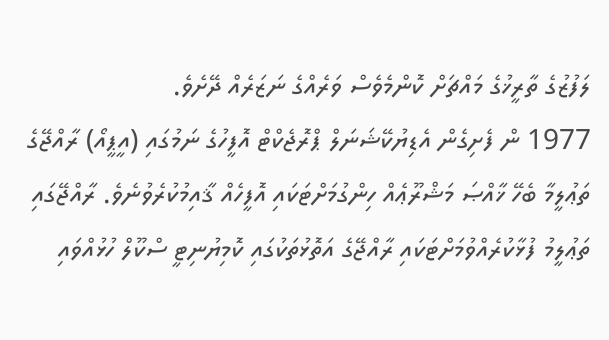ލަފުޒުގެ ތާރީޚުގެ މައްޗަށް ކޮންމެވެސް ވަރެއްގެ ނަޒަރެއް ދޭށެވެ.
1977 ން ފެށިގެން އެޑިޔުކޭޝަނަލް ޕްރޮޖެކްޓް އޮފީހުގެ ނަމުގައި (އީޕީއޯ) ރާއްޖޭގެ ތަޢުލީމާ ބެހޭ ޚާއްޞަ މަޝްރޫޢެއް ހިންގުމަށްޓަކައި އޮފީހެއް ޤާއިމުކުރެވުނެވެ. ރާއްޖޭގައި ތަޢުލީމު ފުޅާކުރެއްވުމަށްޓަކައި ރާއްޖޭގެ އަތޮޅުތަކުގައި ކޮމިޔުނިޓީ ސްކޫލް ހުޅުއްވައި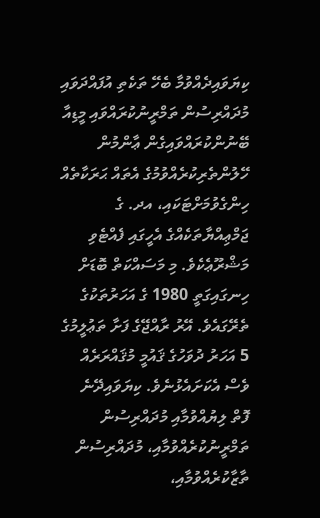ކިޔަވައިދެއްވުމާ ބެހޭ ތަކެތި އުފައްދަވައި މުދައްރިސުން ތަމްރީނުކުރައްވައި މީޑިއާ ބޭނުންކުރައްވައިގެން ޢާންމުން ހޭލުންތެރިކުރެއްވުމުގެ އެތައް ޙަރަކާތެއް ހިންގެވުމަށްޓަކައި، އދ. ގެ ޖަމްޢިއްޔާތަކެއްގެ އެހީގައި ފެއްޓެވި މަޝްރޫޢެކެވެ. މި މަސައްކަތް ބޮޑަށް ހިނގައިގަތީ 1980 ގެ އަހަރުތަކުގެ ތެރޭގައެވެ. އޭރު ރާއްޖޭގެ ފަށާ ތަޢުލީމުގެ 5 އަހަރު ދުވަހުގެ ޤައުމީ މުޤައްރަރެއް ވެސް އެކަށައެޅުނެވެ. ކިޔަވައިދޭނެ ފޮތް ލިޔުއްވުމާއި މުދައްރިސުން ތަމްރީނުކުރެއްވުމާއި، މުދައްރިސުން ތާޒާކުރެއްވުމާއި،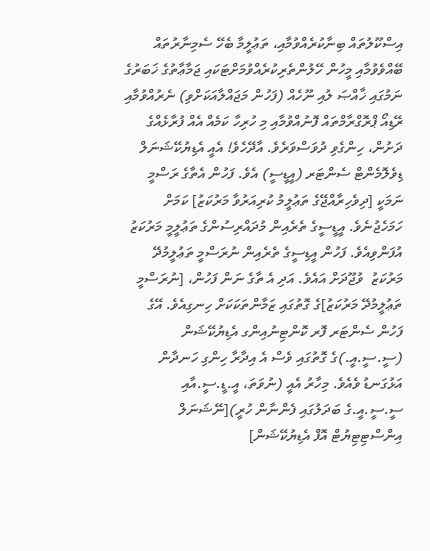އިސްކޫލުތައް ބިނާކުރެއްވުމާއި، ތަޢުލީމާ ބެހޭ ސެމިނާރުތައް ބޭއްވެވުމާއި މީހުން ހޭލުންތެރިކުރެއްވުމަށްޓަކައި ޖަމާޢާތުގެ ޚަބަރުގެ ނަމުގައި ޚާއްޞަ ލުއި ނޫހެއް (ފަހުން މަޖައްލާއަކަށްވި) ނެރުއްވުމާއި ރޭޑިއޯ ޕްރޮގްރާމްތައް ފޮނުއްވުމާއި މި ހުރިހާ ކަމެއް އެއް ފުރާޅެއްގެ ދަށުން، ހިންގެވި ދުވަސްވަރެވެ. އާދޭހެވެ! އެއީ އެޑިޔުކޭޝަނަލް ޑިވެލޮމެންޓް ސެންޓަރ (އީޑީސީ) އެވެ. ފަހުން އެތާގެ ރަސްމީ ނަމަކީ [ދިވެހިރާއްޖޭގެ ތަޢުލީމު ކުރިއަރުވާ މަރުކަޒު] ކަމަށް ހަމަހެޖުނެވެ. އީޑީސީގެ ތެރެއިން މުދައްރިސުންގެ ތަޢުލީމީ މަރުކަޒު އުފަންވިއެވެ. ފަހުން އީޑިސީގެ ތެރެއިން ނުރަސްމީ ތަޢުލީމުދޭ މަރުކަޒު  ވުޖޫދަށް އައެވެ. އަދި އެ ތާގެ ނަން ފަހުން، [ނުރަސްމީ ތަޢުލީމުދޭ މަރުކަޒު]ގެ ގޮތުގައި ޒަމާންތަކަކަށް ހިނގިއެވެ. އޭގެ ފަހުން ސެންޓަރ ފޮރ ކޮންޓިނުއިންގ އެޑިޔުކޭޝަން (ސީ.ސީ.އީ.)ގެ ގޮތުގައި ވެސް އެ އިދާރާ ހިންގި ހަނދާން އަޅުގަނޑު ވެއެވެ. މިހާރު އެއީ (ނުވަތަ، އީ.ޑީ.ސީ.އާއި ސީ.ސީ.އީ.ގެ ބަދަލުގައި ފެންނާން ހުރީ)[ނޭޝަނަލް އިންސްޓިޓިޔުޓް އޮފް އެޑިޔުކޭޝަން]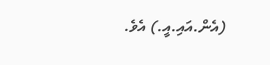(އެން.އައި.އީ.) އެވެ.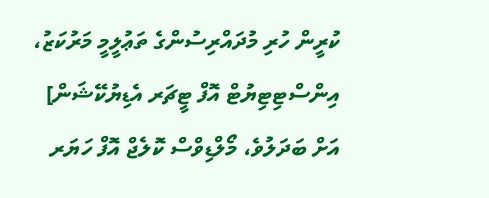ކުރީން ހުރި މުދައްރިސުންގެ ތަޢުލީމީ މަރުކަޒު، އިންސްޓިޓިޔުޓް އޮފް ޓީޗަރ އެޑިޔުކޭޝަން] އަށް ބަދަލުވެ، މޯލްޑިވްސް ކޮލެޖް އޮފް ހަޔަރ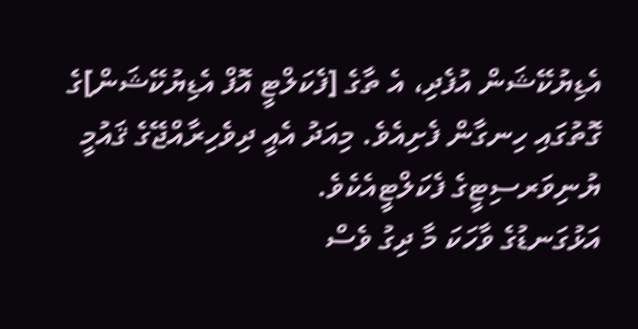އެޑިޔުކޭޝަން އުފެދި، އެ ތާގެ [ފެކަލްޓީ އޮފް އެޑިޔުކޭޝަން]ގެ ގޮތުގައި ހިނގާން ފެށިއެވެ. މިއަދު އެއީ ދިވެހިރާއްޖޭގެ ޤައުމީ ޔުނިވަރސިޓީގެ ފެކަލްޓީއެކެވެ.
އަޅުގަނޑުގެ ވާހަކަ މާ ދިގު ވެސް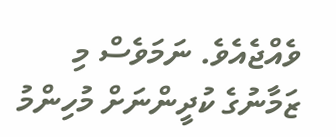ވެއްޖެއެވެ. ނަމަވެސް މި ޒަމާނުގެ ކުދީންނަށް މުހިންމު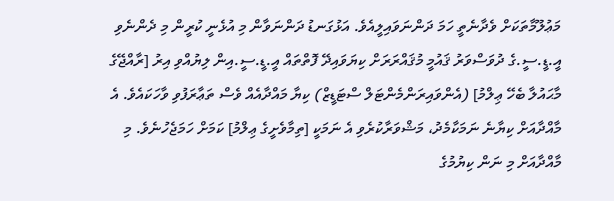މަޢުލޫމާތަކަށް ވެދާނެތީ ހަމަ ދަންނަވައިލީއެވެ. އަޅުގަނޑު ދަންނަވާން މި އުޅެނީ ކުރީން މި ދެންނެވި އީ.ޑީ.ސީ.ގެ ދުވަސްވަރު ޤައުމީ މުޤައްރަރަށް ކިޔަވައިދޭ ފޮތްތައް އީ.ޑީ.ސީ.އިން ލިޔުއްވި އިރު [ރާއްޖޭގެ މާޙައުލާ ބެހޭ ޢިލްމު] (އެންވައިރަންމެންޓަލް ސްޓަޑީޒް) ކިޔާ މައްދާއެއް ވެސް ތަޢާރަފުވި ވާހަކައެވެ. އެ މާއްދާއަށް ކިޔާނެ ނަމަކާމެދު، މަޝްވަރާކުރެވި އެ ނަމަކީ [ތިމާވެށީގެ ޢިލްމު] ކަމަށް ހަމަޖެހުނެވެ. މި މާއްދާއަށް މި ނަން ކިޔުމުގެ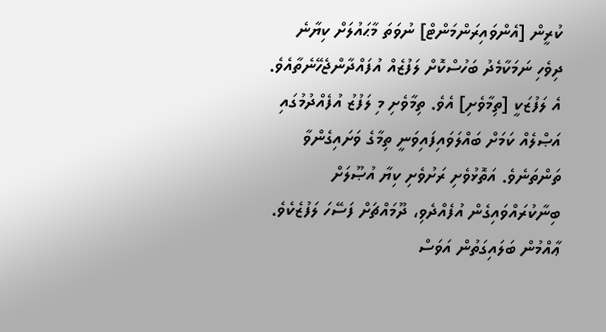ކުރީން [އެންވައިރަންމަންޓް] ނުވަތަ މާޙައުލަށް ކިޔާނެ ދިވެހި ނަމަކާމެދު ބަހުސްކޮށް ލަފުޒެއް އުފައްދާންޖެހޭނެތާއެވެ. އެ ލަފުޒަކީ [ތިމާވެށި] އެވެ. ތިމާވެށި މި ލަފުޒު އުފެއްދުމުގައި އަޞްލެއް ކަމަށް ބައްލަވައިފައިވަނީ ތިމާގެ ވަށައިގެންވާ ތަންތަނެވެ. އަތޮޅުވެށި ރަށުވެށި ކިޔާ އުޞޫލަށް ބިނާކުރައްވައިގެން އުފެއްދެވި، ދޫމައްޗަށް ފަސޭހަ ލަފުޒެކެވެ. ޢާއްމުން ބަލައިގަތުން އަވަސް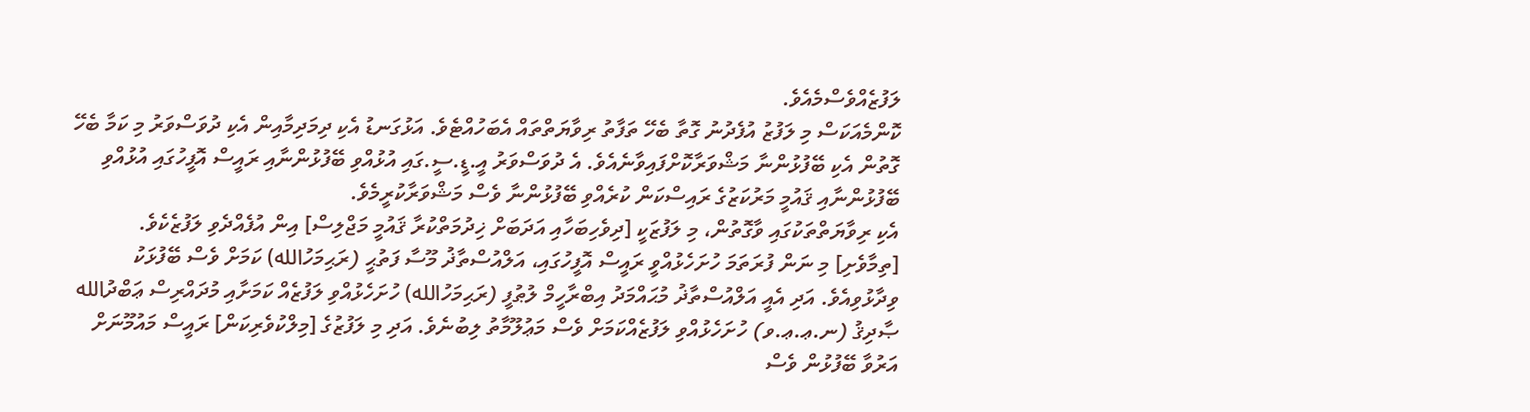ލަފުޒެއްވެސްމެއެވެ.
ކޮންމެއަކަސް މި ލަފުޒު އުފެދުނު ގޮތާ ބެހޭ ތަފާތު ރިވާޔަތްތައް އެބަހުއްޓެވެ. އަޅުގަނޑު އެކި ދިމަދިމާއިން އެކި ދުވަސްވަރު މި ކަމާ ބެހޭ ގޮތުން އެކި ބޭފުޅުންނާ މަޝްވަރާކޮށްފައިވާނެއެވެ. އެ ދުވަސްވަރު އީ.ޑީ.ސީ.ގައި އުޅުއްވި ބޭފުޅުންނާއި ރައީސް އޮފީހުގައި އުޅުއްވި ބޭފުޅުންނާއި ޤައުމީ މަރުކަޒުގެ ރައިސްކަން ކުރެއްވި ބޭފުޅުންނާ ވެސް މަޝްވަރާކުރީމެވެ.
އެކި ރިވާޔަތްތަކުގައި ވާގޮތުން، މި ލަފުޒަކީ [ދިވެހިބަހާއި އަދަބަށް ޚިދުމަތްކުރާ ޤައުމީ މަޖްލިސް] އިން އުފެއްދެވި ލަފުޒެކެވެ. [ތިމާވެށި] މި ނަން ފުރަތަމަ ހުށަހެޅުއްވީ ރައީސް އޮފީހުގައި، އަލްއުސްތާޛު މޫސާ ފަތުޙީ (ރަޙިމަހުالله) ކަމަށް ވެސް ބޭފުޅަކު ވިދާޅުވިއެވެ. އަދި އެއީ އަލްއުސްތާޛު މުޙައްމަދު އިބްރާހީމް ލުޠުފީ (ރަޙިމަހުالله) ހުށަހެޅުއްވި ލަފުޒެއް ކަމަށާއި މުދައްރިސް ޢަބްދުالله ޞާދިޤު (ނ.ޢ.ޢ.ވ) ހުށަހެޅުއްވި ލަފުޒެއްކަމަށް ވެސް މަޢުލޫމާތު ލިބުނެވެ. އަދި މި ލަފުޒުގެ [މިލްކުވެރިކަން] ރައީސް މައުމޫނަށް އަރުވާ ބޭފުޅުން ވެސް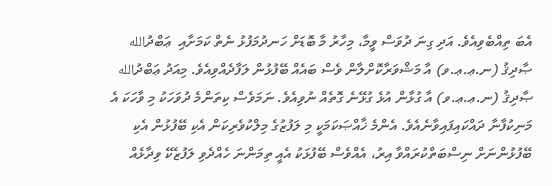އެބަ ތިއްބެވިއެވެ. އަދި ގިނަ ދުވަސް ވީމާ، މިހާރު މާ ބޮޑަށް ހަނދުމަފުޅު ނެތް ކަމަށާއި  ޢަބްދުالله ޞާދިޤު (ނ.ޢ.ޢ.ވ) އާ މަޝްވަރާކޮށްލާން ވެސް ބައެއް ބޭފުޅުން ލަފާދެއްވިއެވެ. މިއަދު ޢަބްދުالله ޞާދިޤު (ނ.ޢ.ޢ.ވ) އާ ގުޅާން އުޅެ ގުޅޭނެ ގޮތެއް ނުވިއެވެ. ނަމަވެސް ކިތަންމެ ދުވަހަކު މި ވާހަކަ އެ މަނިކުފާނާ ދައްކައިފައިވާނެއެވެ. އެންމެ ޚާއްޞަކަމަކީ މި ލަފުޒުގެ މިލްކުވެރިކަން އެކި ބޭފުޅުން އެކި ބޭފުޅުންނަށް ނިސްބަތްކުރައްވާ އިރު، އެއްވެސް ބޭފުޅަކު އެއީ ތިމަންނަ ހެއްދެވި ލަފުޒެކޭ ވިދާޅެއް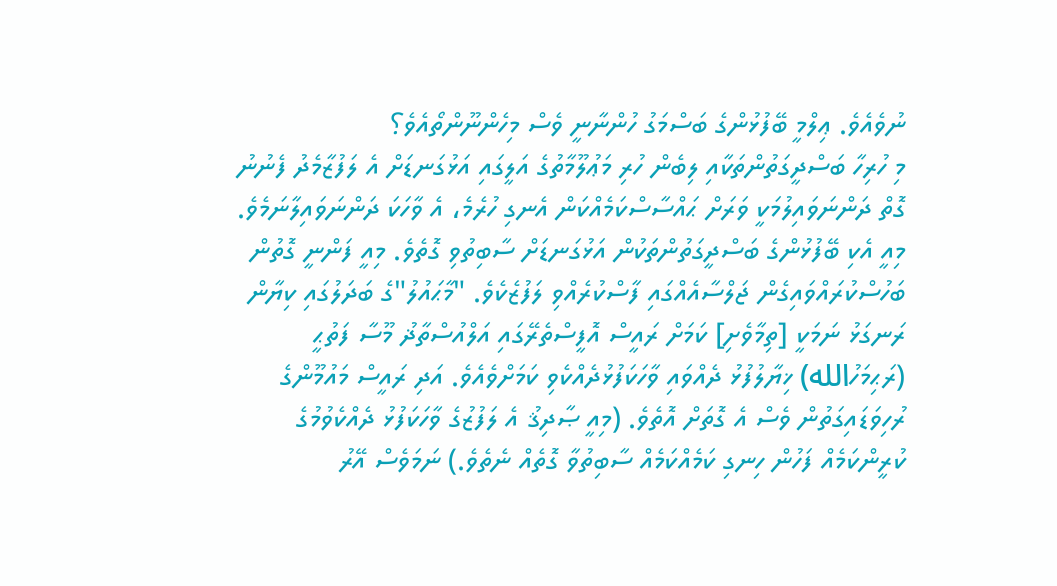ނުވެއެވެ. ޢިލްމީ ބޭފުޅުންގެ ބަސްމަގު ހުންނާނީ ވެސް މިހެންނޫންތޯއެވެ؟
މި ހުރިހާ ބަސްދީގަތުންތަކާއި ލިބެން ހުރި މަޢުލޫމާތުގެ އަލީގައި އަޅުގަނޑަށް އެ ލަފުޒާމެދު ފެނުނު ގޮތް ދަންނަވައިލުމަކީ ވަރަށް ޙައްސާސްކަމެއްކަން އެނގި ހުރެމެ، އެ ވާހަކަ ދަންނަވައިލާނަމެވެ. މިއީ އެކި ބޭފުޅުންގެ ބަސްދީގަތުންތަކުން އަޅުގަނޑަށް ސާބިތުވި ގޮތެވެ. މިއީ ފަންނީ ގޮތުން ބަހުސްކުރައްވައިގެން ޖަލްސާއެއްގައި ފާސްކުރެއްވި ލަފުޒެކެވެ. "މާޙައުލު"ގެ ބަދަލުގައި ކިޔާން ރަނގަޅު ނަމަކީ [ތިމާވެށި] ކަމަށް ރައީސް އޮފީސްތެރޭގައި އަލްއުސްތާޛު މޫސާ ފަތުޙީ (ރަޙިމަހުالله) ޚިޔާލުފުޅު ދެއްވައި ވާހަކަފުޅުދެއްކެވި ކަމަށްވެއެވެ. އަދި ރައީސް މައުމޫންގެ ރުހިވަޑައިގަތުން ވެސް އެ ގޮތަށް އޮތެވެ. (މިއީ ޞާދިޤު އެ ލަފުޒުގެ ވާހަކަފުޅު ދެއްކެވުމުގެ ކުރީންކަމެއް ފަހުން ހިނގި ކަމެއްކަމެއް ސާބިތުވާ ގޮތެއް ނެތެވެ.) ނަމަވެސް އޭރު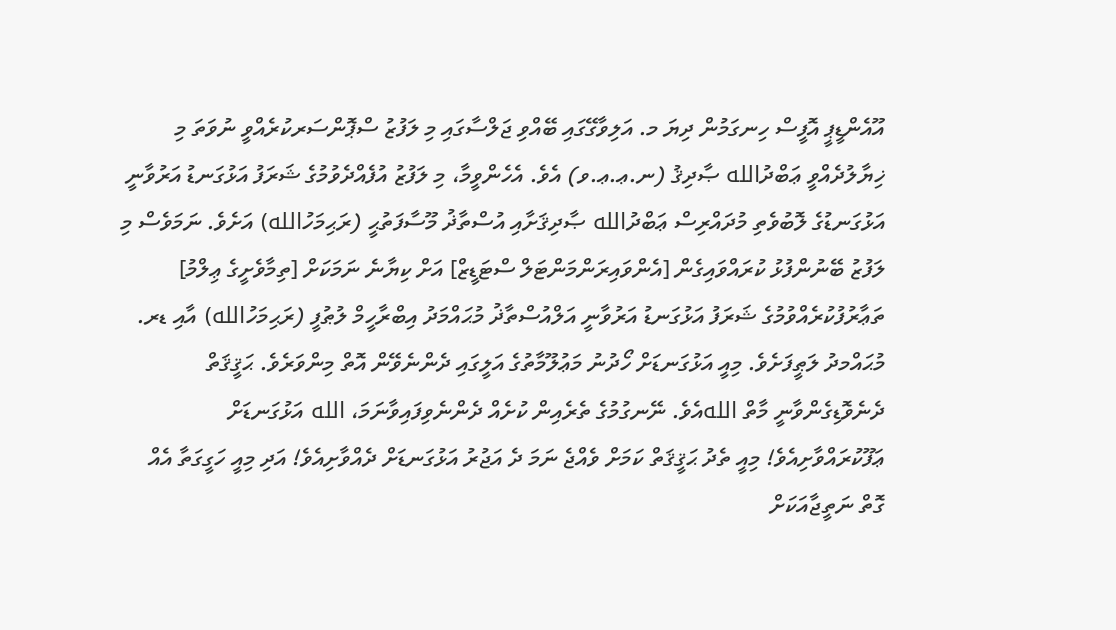އޫއެންޑީޕީ އޮފީސް ހިނގަމުން ދިޔަ މ. އަލިވާގޭގައި ބޭއްވި ޖަލްސާގައި މި ލަފުޒު ސްޕޮންސަރކުރެއްވީ ނުވަތަ މި ޚިޔާލުދެއްވީ ޢަބްދުالله ޞާދިޤު (ނ.ޢ.ޢ.ވ) އެވެ. އެހެންވީމާ، މި ލަފުޒު އުފެއްދެވުމުގެ ޝަރަފު އަޅުގަނޑު އަރުވާނީ އަޅުގަނޑުގެ ލޮބުވެތި މުދައްރިސް ޢަބްދުالله ޞާދިޤަށާއި އުސްތާޛު މޫސާފަތުޙީ (ރަޙިމަހުالله) އަށެވެ. ނަމަވެސް މި ލަފުޒު ބޭނުންފުޅު ކުރައްވައިގެން [އެންވައިރަންމަންޓަލް ސްޓަޑީޒް] އަށް ކިޔާނެ ނަމަކަށް [ތިމާވެށީގެ ޢިލްމު] ތަޢާރުފުކުރެއްވުމުގެ ޝަރަފު އަޅުގަނޑު އަރުވާނީ އަލްއުސްތާޛު މުޙައްމަދު އިބްރާހީމް ލުޠުފީ (ރަޙިމަހުالله) އާއި ޑރ. މުޙައްމދު ލަޠީފަށެވެ. މިއީ އަޅުގަނޑަށް ހޯދުނު މަޢުލޫމާތުގެ އަލީގައި ދެންނެވޭން އޮތް މިންވަރެވެ. ޙަޤީޤަތް ދެނެވޮޑިގެންވާނީ މާތް اللهއެވެ. ނޭނގުމުގެ ތެރެއިން ކުށެއް ދެންނެވިފައިވާނަމަ، الله އަޅުގަނޑަށް ޢަފޫކުރައްވާށިއެވެ! މިއީ ތެދު ޙަޤީޤަތް ކަމަށް ވެއްޖެ ނަމަ ދެ އަޖުރު އަޅުގަނޑަށް ދެއްވާށިއެވެ! އަދި މިއީ ހަގީގަތާ އެއް ގޮތް ނަތީޖާއަކަށް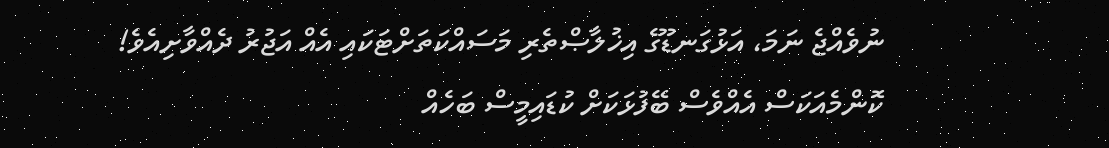ނުވެއްޖެ ނަމަ، އަޅުގަނޑޫގެ އިޚުލާޞްތެރި މަސައްކަތަށްޓަކައި އެއް އަޖުރު ދެއްވާށިއެވެ! ކޮންމެއަކަސް އެއްވެސް ބޭފުޅަކަށް ކުޑައިމީސް ބަހެއް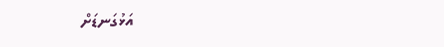އަޅުގަނޑަށް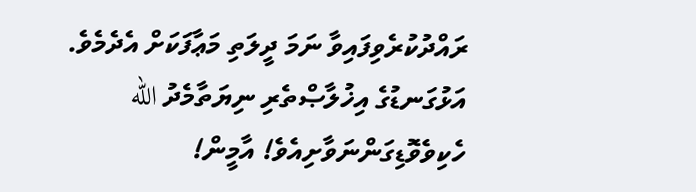ރައްދުކުރެވިފައިވާ ނަމަ ދީލަތި މަޢާފަކަށް އެދެމެވެ. އަޅުގަނޑުގެ އިޚުލާޞްތެރި ނިޔަތާމެދު الله ހެކިވެވޮޑިގަންނަވާށިއެވެ! އާމީން!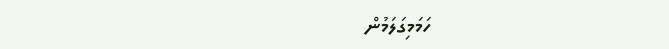ހަމަމިގަލަމުން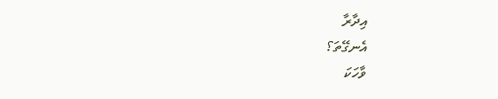އިދާރާ
އެނގޭތަ؟
ވާހަކަ